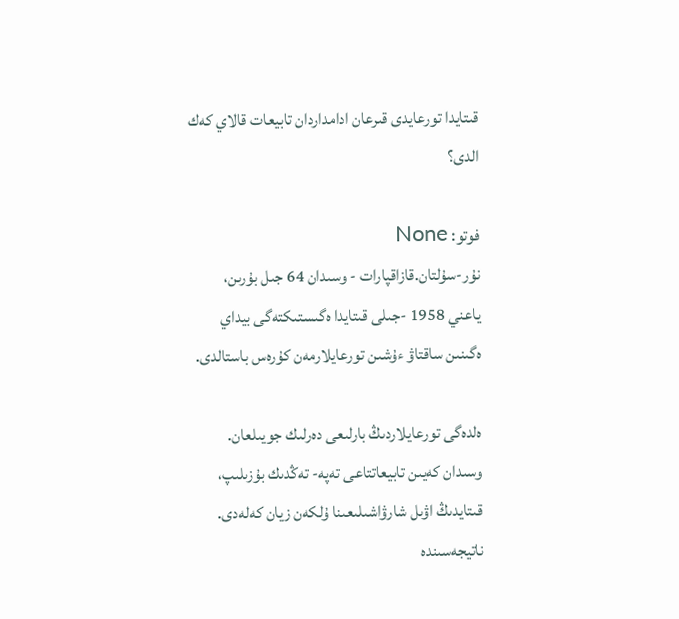قىتايدا تورعايدى قىرعان ادامداردان تابيعات قالاي كەك الدى؟

فوتو: None
نۇر-سۇلتان.قازاقپارات - وسىدان 64 جىل بۇرىن، ياعني 1958 -جىلى قىتايدا ەگىستىكتەگى بيداي ەگىنىن ساقتاۋ ءۇشىن تورعايلارمەن كۇرەس باستالدى.

ەلدەگى تورعايلاردىڭ بارلىعى دەرلىك جويىلعان. وسىدان كەيىن تابيعاتتاعى تەپە- تەڭدىك بۇزىلىپ، قىتايدىڭ اۋىل شارۋاشىلىعىنا ۇلكەن زيان كەلەدى. ناتيجەسىندە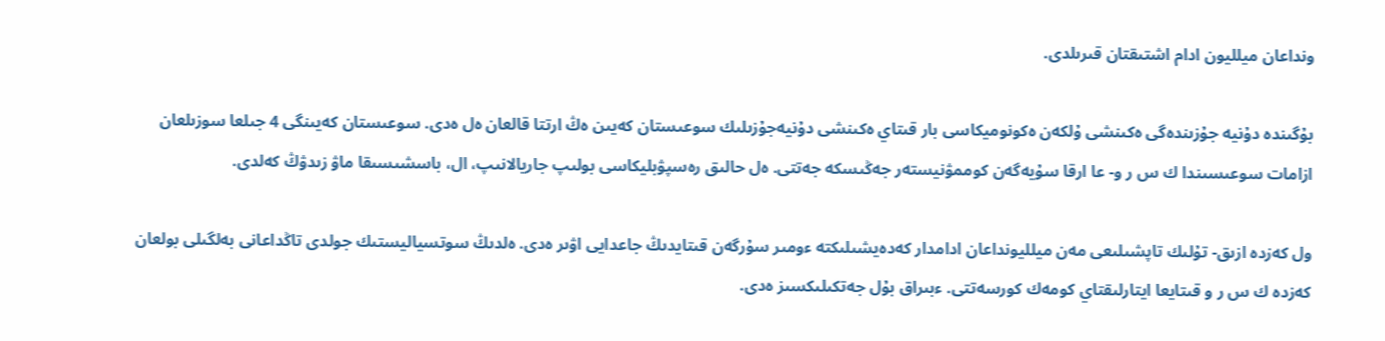ونداعان ميلليون ادام اشتىقتان قىرىلدى.

بۇگىندە دۇنيە جۇزىندەگى ەكىنشى ۇلكەن ەكونوميكاسى بار قىتاي ەكىنشى دۇنيەجۇزىلىك سوعىستان كەيىن ەڭ ارتتا قالعان ەل ەدى. سوعىستان كەيىنگى 4 جىلعا سوزىلعان ازامات سوعىسىندا ك س ر و- عا ارقا سۇيەگەن كوممۋنيستەر جەڭىسكە جەتتى. ەل حالىق رەسپۋبليكاسى بولىپ جاريالانىپ، ال، باسشىسىقا ماۋ زىدۋڭ كەلدى.

ول كەزدە ازىق- تۇلىك تاپشىلىعى مەن ميلليونداعان ادامدار كەدەيشىلىكتە ءومىر سۇرگەن قىتايدىڭ جاعدايى اۋىر ەدى. ەلدىڭ سوتسياليستىك جولدى تاڭداعانى بەلگىلى بولعان كەزدە ك س ر و قىتايعا ايتارلىقتاي كومەك كورسەتتى. ءبىراق بۇل جەتكىلىكسىز ەدى.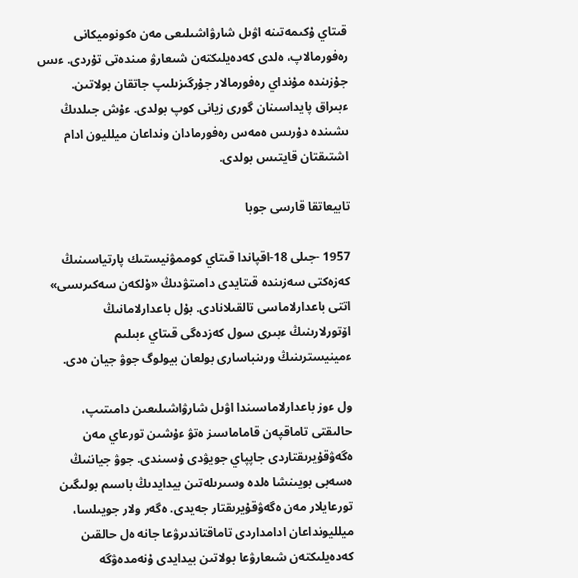قىتاي ۇكىمەتىنە اۋىل شارۋاشىلىعى مەن ەكونوميكانى رەفورمالاپ، ەلدى كەدەيلىكتەن شىعارۋ مىندەتى تۇردى. ءىس جۇزىندە مۇنداي رەفورمالار جۇرگىزىلىپ جاتقان بولاتىن. ءبىراق پايداسىنان گورى زيانى كوپ بولدى. ءۇش جىلدىڭ ىشىندە دۇرىس ەمەس رەفورمادان ونداعان ميلليون ادام اشتىقتان قايتىس بولدى.

تابيعاتقا قارسى جوبا

1957 -جىلى 18-اقپاندا قىتاي كوممۋنيستىك پارتياسىنىڭ كەزەكتى سەزىندە قىتايدى دامىتۋدىڭ «ۇلكەن سەكىرىسى» اتتى باعدارلاماسى تالقىلانادى. بۇل باعدارلامانىڭ اۆتورلارىنىڭ ءبىرى سول كەزدەگى قىتاي ءبىلىم ءمينيسترىنىڭ ورىنباسارى بولعان بيولوگ جوۋ جيان ەدى.

ول ءوز باعدارلاماسىندا اۋىل شارۋاشىلىعىن دامىتىپ، حالىقتى تاماقپەن قاماماسىز ەتۋ ءۇشىن تورعاي مەن ەگەۋقۇيرىقتاردى جاپپاي جويۋدى ۇسىندى. جوۋ جياننىڭ ەسەبى بويىنشا ەلدە وسىرىلەتىن بيدايدىڭ باسىم بولىگىن تورعايلار مەن ەگەۋقۇيرىقتار جەيدى. ەگەر ولار جويىلسا، ميلليونداعان ادامداردى تاماقتاندىرۋعا جانە ەل حالقىن كەدەيلىكتەن شىعارۋعا بولاتىن بيدايدى ۇنەمدەۋگە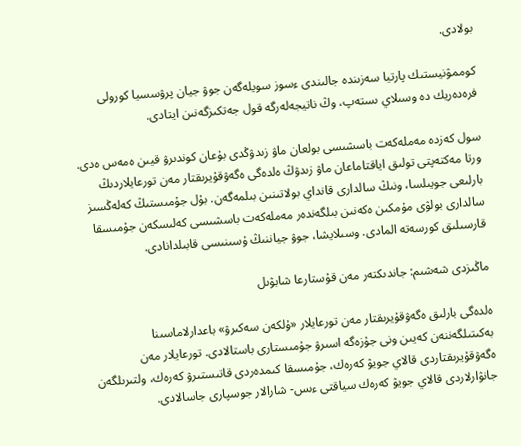بولادى.

كوممۋنيستىك پارتيا سەزىندە جالىندى ءسوز سويلەگەن جوۋ جيان پرۋسسيا كورولى فرەدەريك دە وسىلاي ىستەپ، وڭ ناتيجەلەرگە قول جەتكىزگەنىن ايتادى.

سول كەزدە مەملەكەت باسشىسى بولعان ماۋ زىدۋڭدى بۇعان كوندىرۋ قيىن ەمەس ەدى. ورتا مەكتەپتى تولىق اياقتاماعان ماۋ زىدۋڭ ەلدەگى ەگەۋقۇيرىقتار مەن تورعايلاردىڭ بارلىعى جويىلسا، ونىڭ سالدارى قانداي بولاتىنىن بىلمەگەن. بۇل جۇمىستىڭ كەلەڭسىز سالدارى بولۋى مۇمكىن ەكەنىن بىلگەندەر مەملەكەت باسشىسى كەلىسكەن جۇمىسقا قارسىلىق كورسەتە المادى. وسىلايشا، جوۋ جياننىڭ ۇسىنىسى قابىلدانادى.

ماڭىزدى شەشىم: جاندىكتەر مەن قۇستارعا شابۋىل

ەلدەگى بارلىق ەگەۋقۇيرىقتار مەن تورعايلار «ۇلكەن سەكىرۋ» باعدارلاماسىنا بەكىتىلگەننەن كەيىن ونى جۇزەگە اسىرۋ جۇمىستارى باستالادى. تورعايلار مەن ەگەۋقۇيرىقتاردى قالاي جويۋ كەرەك، جۇمىسقا كىمدەردى قاتىستىرۋ كەرەك، ولتىرىلگەن جانۋارلاردى قالاي جويۋ كەرەك سياقتى ءىس- شارالار جوسپارى جاسالادى.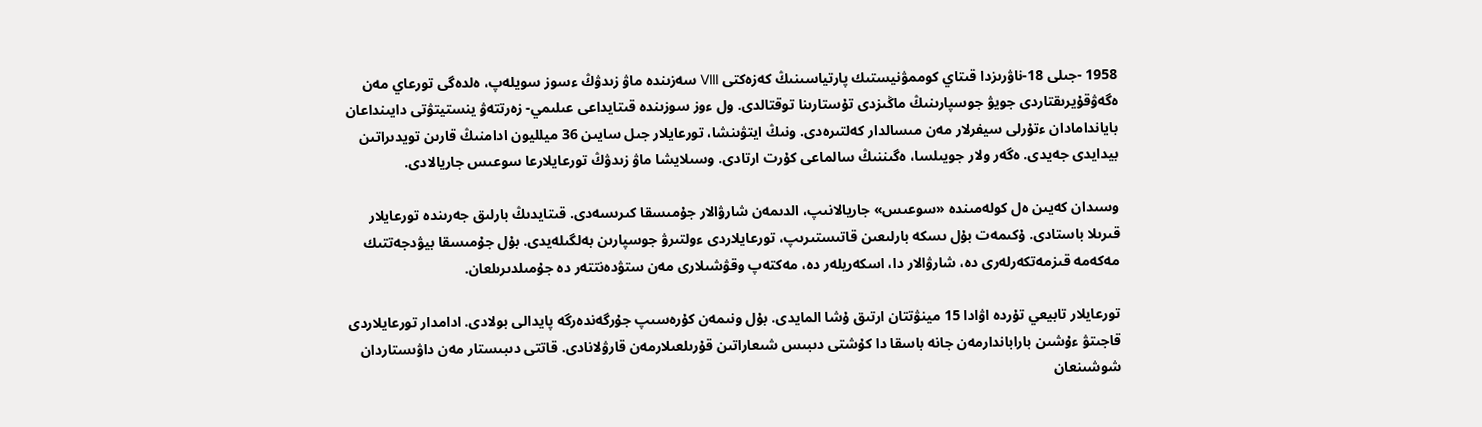1958 -جىلى 18-ناۋرىزدا قىتاي كوممۋنيستىك پارتياسىنىڭ كەزەكتى VIII سەزىندە ماۋ زىدۋڭ ءسوز سويلەپ، ەلدەگى تورعاي مەن ەگەۋقۇيرىقتاردى جويۋ جوسپارىنىڭ ماڭىزدى تۇستارىنا توقتالدى. ول ءوز سوزىندە قىتايداعى عىلىمي- زەرتتەۋ ينستيتۋتى دايىنداعان باياندامادان ءتۇرلى سيفرلار مەن مىسالدار كەلتىرەدى. ونىڭ ايتۋىنشا، تورعايلار جىل سايىن 36 ميلليون ادامنىڭ قارىن تويدىراتىن بيدايدى جەيدى. ەگەر ولار جويىلسا، ەگىننىڭ سالماعى كۇرت ارتادى. وسىلايشا ماۋ زىدۋڭ تورعايلارعا سوعىس جاريالادى.

وسىدان كەيىن ەل كولەمىندە «سوعىس» جاريالانىپ، الدىمەن شارۋالار جۇمىسقا كىرىسەدى. قىتايدىڭ بارلىق جەرىندە تورعايلار قىرىلا باستادى. ۇكىمەت بۇل ىسكە بارلىعىن قاتىستىرىپ، تورعايلاردى ءولتىرۋ جوسپارىن بەلگىلەيدى. بۇل جۇمىسقا بيۋدجەتتىك مەكەمە قىزمەتكەرلەرى دە، شارۋالار دا، اسكەريلەر دە، مەكتەپ وقۋشىلارى مەن ستۋدەنتتەر دە جۇمىلدىرىلعان.

تورعايلار تابيعي تۇردە اۋادا 15 مينۋتتان ارتىق ۇشا المايدى. بۇل ونىمەن كۇرەسىپ جۇرگەندەرگە پايدالى بولادى. ادامدار تورعايلاردى قاجىتۋ ءۇشىن باراباندارمەن جانە باسقا دا كۇشتى دىبىس شىعاراتىن قۇرىلعىلارمەن قارۋلانادى. قاتتى دىبىستار مەن داۋىستاردان شوشىنعان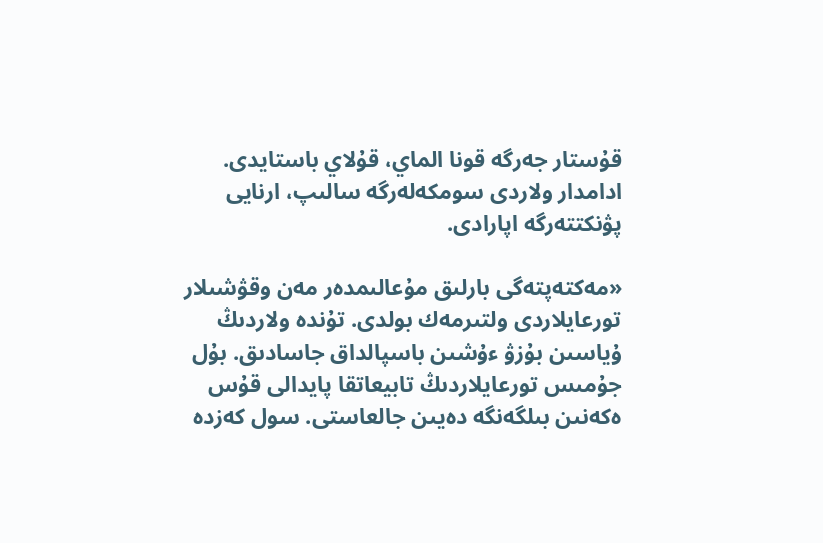قۇستار جەرگە قونا الماي، قۇلاي باستايدى. ادامدار ولاردى سومكەلەرگە سالىپ، ارنايى پۋنكتتەرگە اپارادى.

«مەكتەپتەگى بارلىق مۇعالىمدەر مەن وقۋشىلار تورعايلاردى ولتىرمەك بولدى. تۇندە ولاردىڭ ۇياسىن بۇزۋ ءۇشىن باسپالداق جاسادىق. بۇل جۇمىس تورعايلاردىڭ تابيعاتقا پايدالى قۇس ەكەنىن بىلگەنگە دەيىن جالعاستى. سول كەزدە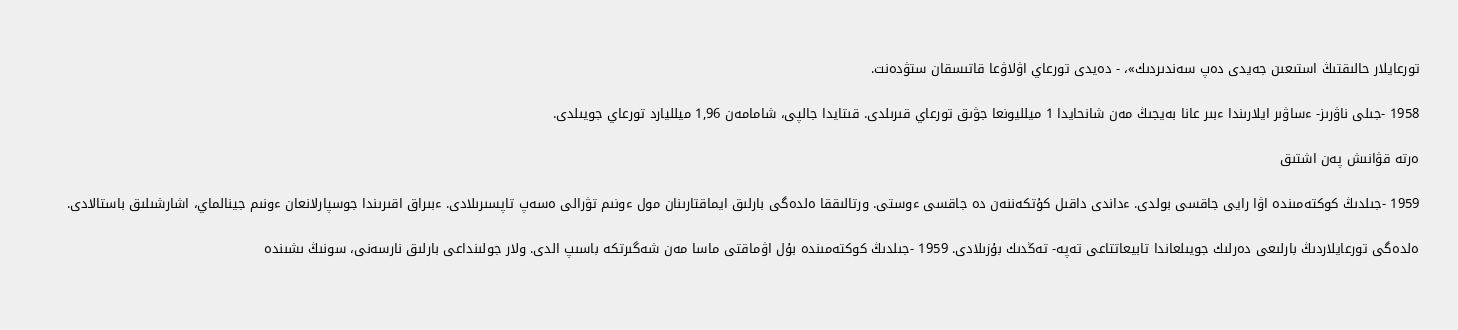تورعايلار حالىقتىڭ استىعىن جەيدى دەپ سەندىردىك»، - دەيدى تورعاي اۋلاۋعا قاتىسقان ستۋدەنت.

1958 -جىلى ناۋرىز- ءساۋىر ايلارىندا ءبىر عانا بەيجىڭ مەن شانحايدا 1 ميلليونعا جۋىق تورعاي قىرىلدى. قىتايدا جالپى، شامامەن 1,96 ميلليارد تورعاي جويىلدى.

ەرتە قۋانىش پەن اشتىق

1959 -جىلدىڭ كوكتەمىندە اۋا رايى جاقسى بولدى. ءداندى داقىل كۇتكەننەن دە جاقسى ءوستى. ورتالىققا ەلدەگى بارلىق ايماقتارىنان مول ءونىم تۋرالى ەسەپ تاپسىرىلادى. ءبىراق اقىرىندا جوسپارلانعان ءونىم جينالماي، اشارشىلىق باستالادى.

ەلدەگى تورعايلاردىڭ بارلىعى دەرلىك جويىلعاندا تابيعاتتاعى تەپە- تەڭدىك بۇزىلادى. 1959 -جىلدىڭ كوكتەمىندە بۇل اۋماقتى ماسا مەن شەگىرتكە باسىپ الدى. ولار جولىنداعى بارلىق نارسەنى، سونىڭ ىشىندە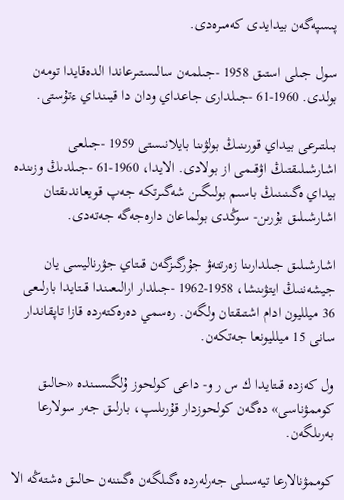پىسپەگەن بيدايدى كەمىرەدى.

سول جىلى استىق 1958 -جىلمەن سالىستىرعاندا الدەقايدا تومەن بولدى. 1960-61 -جىلدارى جاعداي ودان دا قيىنداي ءتۇستى.

بىلتىرعى بيداي قورىنىڭ بولۋىنا بايلانىستى 1959 -جىلعى اشارشىلىقتىڭ اۋقىمى از بولادى. الايدا، 1960-61 -جىلدىڭ وزىندە بيداي ەگىنىنىڭ باسىم بولىگىن شەگىرتكە جەپ قويعاندىقتان اشارشىلىق بۇرىن- سوڭدى بولماعان دارەجەگە جەتەدى.

اشارشىلىق جىلدارىنا زەرتتەۋ جۇرگىزگەن قىتاي جۋرناليسى يان جيشەننىڭ ايتۋىنشا، 1958-1962 -جىلدار ارالىعىندا قىتايدا بارلىعى 36 ميلليون ادام اشتىقتان ولگەن. رەسمي دەرەكتەردە قازا تاپقاندار سانى 15 ميلليونعا جەتكەن.

ول كەزدە قىتايدا ك س ر و- داعى كولحوز ۇلگىسىندە «حالىق كوممۋناسى» دەگەن كولحوزدار قۇرىلىپ، بارلىق جەر سولارعا بەرىلگەن.

كوممۋنالارعا تيەسىلى جەرلەردە ەگىلگەن ەگىننەن حالىق ەشتەڭە الا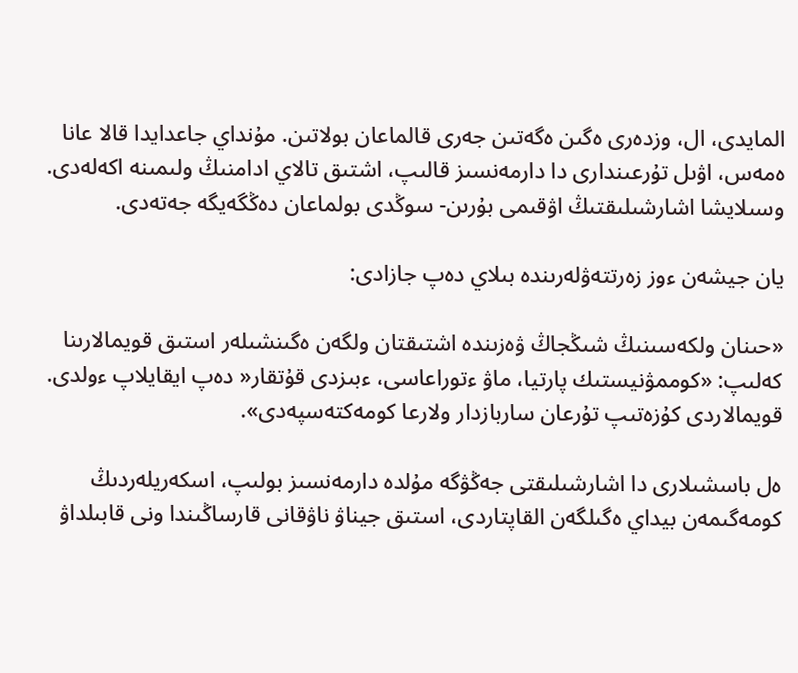المايدى، ال، وزدەرى ەگىن ەگەتىن جەرى قالماعان بولاتىن. مۇنداي جاعدايدا قالا عانا ەمەس، اۋىل تۇرعىندارى دا دارمەنسىز قالىپ، اشتىق تالاي ادامنىڭ ولىمىنە اكەلەدى. وسىلايشا اشارشىلىقتىڭ اۋقىمى بۇرىن- سوڭدى بولماعان دەڭگەيگە جەتەدى.

يان جيشەن ءوز زەرتتەۋلەرىندە بىلاي دەپ جازادى:

«حىنان ولكەسىنىڭ شىڭجاڭ ۋەزىندە اشتىقتان ولگەن ەگىنشىلەر استىق قويمالارىنا كەلىپ: «كوممۋنيستىك پارتيا، ماۋ ءتوراعاسى، ءبىزدى قۇتقار« دەپ ايقايلاپ ءولدى. قويمالاردى كۇزەتىپ تۇرعان ساربازدار ولارعا كومەكتەسپەدى».

ەل باسشىلارى دا اشارشىلىقتى جەڭۋگە مۇلدە دارمەنسىز بولىپ، اسكەريلەردىڭ كومەگىمەن بيداي ەگىلگەن القاپتاردى، استىق جيناۋ ناۋقانى قارساڭىندا ونى قابىلداۋ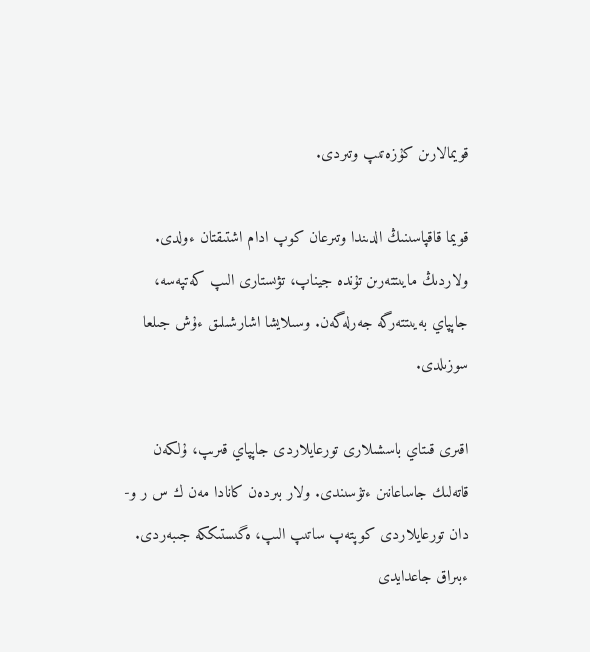قويمالارىن كۇزەتىپ وتىردى.

قويما قاقپاسىنىڭ الدىندا وتىرعان كوپ ادام اشتىقتان ءولدى. ولاردىڭ مايىتتەرىن تۇندە جيناپ، تۋىستارى الىپ كەتپەسە، جاپپاي بەيىتتەرگە جەرلەگەن. وسىلايشا اشارشىلىق ءۇش جىلعا سوزىلدى.

اقىرى قىتاي باسشىلارى تورعايلاردى جاپپاي قىرىپ، ۇلكەن قاتەلىك جاساعانىن ءتۇسىندى. ولار بىردەن كانادا مەن ك س ر و- دان تورعايلاردى كوپتەپ ساتىپ الىپ، ەگىستىككە جىبەردى. ءبىراق جاعدايدى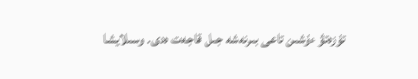تۇزەتۋ ءۇشىن تاعى بىرنەشە جىل قاجەت ەدى. وسىلايشا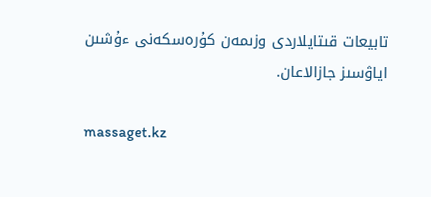تابيعات قىتايلاردى وزىمەن كۇرەسكەنى ءۇشىن اياۋسىز جازالاعان.

massaget.kz